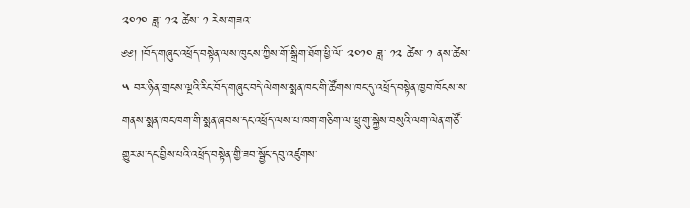༢༠༡༠ ཟླ་ ༡༢ ཚེས་ ༡ རེས་གཟའ་
༅༅། །བོད་གཞུང་འཕྲོད་བསྟེན་ལས་ཁུངས་ཀྱིས་གོ་སྒྲིག་ཐོག་ཕྱི་ལོ་ ༢༠༡༠ ཟླ་ ༡༢ ཚེས་ ༡ ནས་ཚེས་ ༥ བར་ཉིན་གྲངས་ལྔའི་རིང་བོད་གཞུང་བདེ་ལེགས་སྨན་ཁང་གི་ཚོགས་ཁང་དུ་འཕྲོད་བསྟེན་ཁྱབ་ཁོངས་ས་གནས་སྨན་ཁང་ཁག་གི་སྨན་ཞབས་དང་འཕྲོད་ལས་པ་ཁག་གཅིག་ལ་ཕྲུ་གུ་སྐྱེས་བསུའི་ལག་ལེན་གཙོ་གྱུར་མ་དང་བྱིས་པའི་འཕྲོད་བསྟེན་གྱི་ཟབ་སྦྱོང་དབུ་འཛུགས་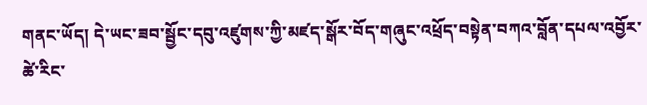གནང་ཡོད། དེ་ཡང་ཟབ་སྦྱོང་དབུ་འཛུགས་ཀྱི་མཛད་སྒོར་བོད་གཞུང་འཕྲོད་བསྟེན་བཀའ་བློན་དཔལ་འབྱོར་ཚེ་རིང་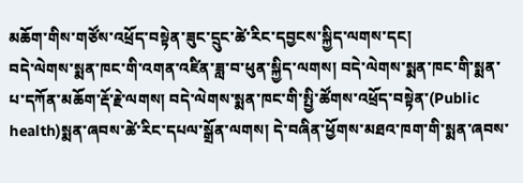མཆོག་གིས་གཙོས་འཕྲོད་བསྟེན་ཟུང་དྲུང་ཚེ་རིང་དབྱངས་སྐྱིད་ལགས་དང།
བདེ་ལེགས་སྨན་ཁང་གི་འགན་འཛིན་ཟླ་བ་ཕུན་སྐྱིད་ལགས། བདེ་ལེགས་སྨན་ཁང་གི་སྨན་པ་དཀོན་མཆོག་རྡོ་རྗེ་ལགས། བདེ་ལེགས་སྨན་ཁང་གི་སྤྱི་ཚོགས་འཕྲོད་བསྟེན་(Public health)སྨན་ཞབས་ཚེ་རིང་དཔལ་སྒྲོན་ལགས། དེ་བཞིན་ཕྱོགས་མཐའ་ཁག་གི་སྨན་ཞབས་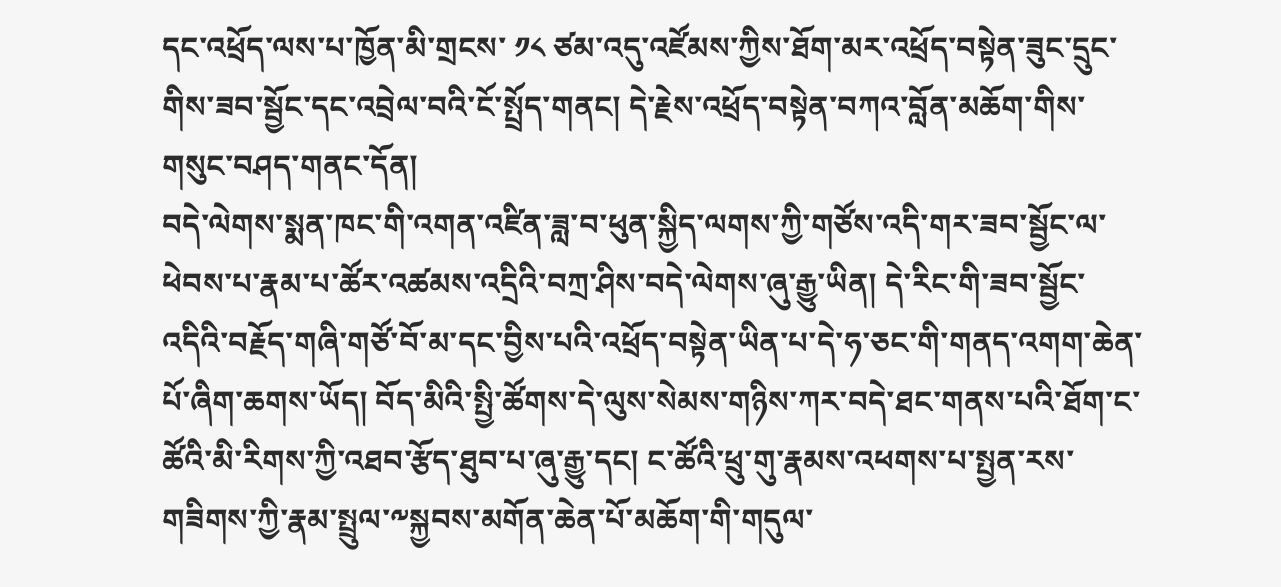དང་འཕྲོད་ལས་པ་ཁྱོན་མི་གྲངས་ ༡༨ ཙམ་འདུ་འཛོམས་ཀྱིས་ཐོག་མར་འཕྲོད་བསྟེན་ཟུང་དྲུང་གིས་ཟབ་སྦྱོང་དང་འབྲེལ་བའི་ངོ་སྤྲོད་གནང། དེ་རྗེས་འཕྲོད་བསྟེན་བཀའ་བློན་མཆོག་གིས་གསུང་བཤད་གནང་དོན།
བདེ་ལེགས་སྨན་ཁང་གི་འགན་འཛིན་ཟླ་བ་ཕུན་སྐྱིད་ལགས་ཀྱི་གཙོས་འདི་གར་ཟབ་སྦྱོང་ལ་ཕེབས་པ་རྣམ་པ་ཚོར་འཚམས་འདྲིའི་བཀྲ་ཤིས་བདེ་ལེགས་ཞུ་རྒྱུ་ཡིན། དེ་རིང་གི་ཟབ་སྦྱོང་འདིའི་བརྗོད་གཞི་གཙོ་བོ་མ་དང་བྱིས་པའི་འཕྲོད་བསྟེན་ཡིན་པ་དེ་ཧ་ཅང་གི་གནད་འགག་ཆེན་པོ་ཞིག་ཆགས་ཡོད། བོད་མིའི་སྤྱི་ཚོགས་དེ་ལུས་སེམས་གཉིས་ཀར་བདེ་ཐང་གནས་པའི་ཐོག་ང་ཚོའི་མི་རིགས་ཀྱི་འཐབ་རྩོད་ཐུབ་པ་ཞུ་རྒྱུ་དང། ང་ཚོའི་ཕྲུ་གུ་རྣམས་འཕགས་པ་སྤྱན་རས་གཟིགས་ཀྱི་རྣམ་སྤྲུལ་༸སྐྱབས་མགོན་ཆེན་པོ་མཆོག་གི་གདུལ་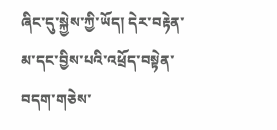ཞིང་དུ་སྐྱེས་ཀྱི་ཡོད། དེར་བརྟེན་མ་དང་བྱིས་པའི་འཕྲོད་བསྟེན་བདག་གཅེས་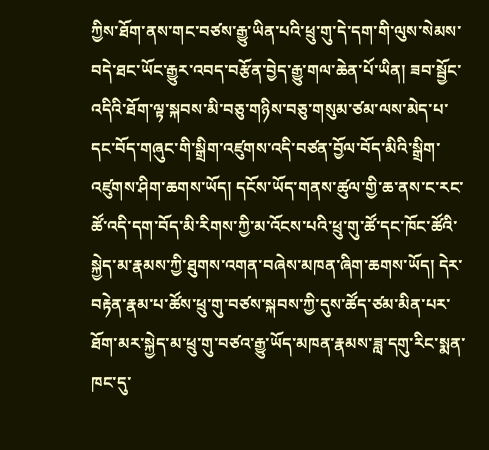ཀྱིས་ཐོག་ནས་གང་བཙས་རྒྱུ་ཡིན་པའི་ཕྲུ་གུ་དེ་དག་གི་ལུས་སེམས་བདེ་ཐང་ཡོང་རྒྱུར་འབད་བརྩོན་བྱེད་རྒྱུ་གལ་ཆེན་པོ་ཡིན། ཟབ་སྦྱོང་འདིའི་ཐོག་ལྟ་སྐབས་མི་བཅུ་གཉིས་བཅུ་གསུམ་ཙམ་ལས་མེད་པ་དང་བོད་གཞུང་གི་སྒྲིག་འཛུགས་འདི་བཙན་བྱོལ་བོད་མིའི་སྒྲིག་འཛུགས་ཤིག་ཆགས་ཡོད། དངོས་ཡོད་གནས་ཚུལ་གྱི་ཆ་ནས་ང་རང་ཚོ་འདི་དག་བོད་མི་རིགས་ཀྱི་མ་འོངས་པའི་ཕྲུ་གུ་ཚོ་དང་ཁོང་ཚོའི་སྐྱེད་མ་རྣམས་ཀྱི་ཐུགས་འགན་བཞེས་མཁན་ཞིག་ཆགས་ཡོད། དེར་བརྟེན་རྣམ་པ་ཚོས་ཕྲུ་གུ་བཙས་སྐབས་ཀྱི་དུས་ཚོད་ཙམ་མིན་པར་ཐོག་མར་སྐྱེད་མ་ཕྲུ་གུ་བཙའ་རྒྱུ་ཡོད་མཁན་རྣམས་ཟླ་དགུ་རིང་སྨན་ཁང་དུ་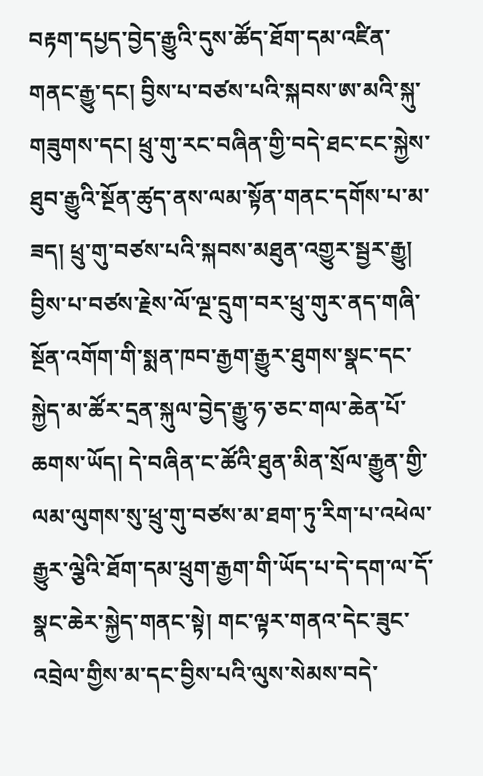བརྟག་དཔྱད་བྱེད་རྒྱུའི་དུས་ཚོད་ཐོག་དམ་འཛིན་གནང་རྒྱུ་དང། བྱིས་པ་བཙས་པའི་སྐབས་ཨ་མའི་སྐུ་གཟུགས་དང། ཕྲུ་གུ་རང་བཞིན་གྱི་བདེ་ཐང་ངང་སྐྱེས་ཐུབ་རྒྱུའི་སྔོན་ཚུད་ནས་ལམ་སྟོན་གནང་དགོས་པ་མ་ཟད། ཕྲུ་གུ་བཙས་པའི་སྐབས་མཐུན་འགྱུར་སྦྱར་རྒྱུ། བྱིས་པ་བཙས་རྗེས་ལོ་ལྔ་དྲུག་བར་ཕྲུ་གུར་ནད་གཞི་སྔོན་འགོག་གི་སྨན་ཁབ་རྒྱག་རྒྱུར་ཐུགས་སྣང་དང་སྐྱེད་མ་ཚོར་དྲན་སྐུལ་བྱེད་རྒྱུ་ཧ་ཅང་གལ་ཆེན་པོ་ཆགས་ཡོད། དེ་བཞིན་ང་ཚོའི་ཐུན་མིན་སྲོལ་རྒྱུན་གྱི་ལམ་ལུགས་སུ་ཕྲུ་གུ་བཙས་མ་ཐག་ཏུ་རིག་པ་འཕེལ་རྒྱུར་ལྕེའི་ཐོག་དམ་ཕྲུག་རྒྱག་གི་ཡོད་པ་དེ་དག་ལ་དོ་སྣང་ཆེར་སྐྱེད་གནང་སྟེ། གང་ལྟར་གནའ་དེང་ཟུང་འབྲེལ་གྱིས་མ་དང་བྱིས་པའི་ལུས་སེམས་བདེ་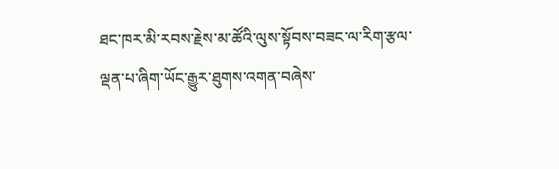ཐང་ཁར་མི་རབས་རྗེས་མ་ཚོའི་ལུས་སྟོབས་བཟང་ལ་རིག་རྩལ་ལྡན་པ་ཞིག་ཡོང་རྒྱུར་ཐུགས་འགན་བཞེས་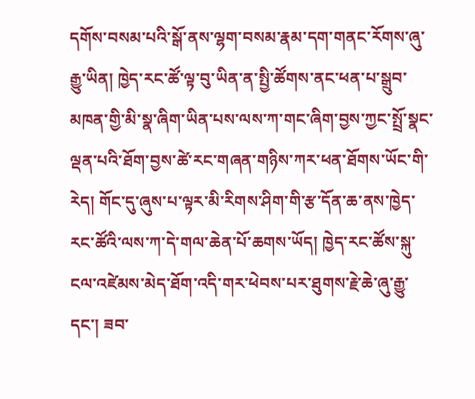དགོས་བསམ་པའི་སྒོ་ནས་ལྷག་བསམ་རྣམ་དག་གནང་རོགས་ཞུ་རྒྱུ་ཡིན། ཁྱེད་རང་ཚོ་ལྟ་བུ་ཡིན་ན་སྤྱི་ཚོགས་ནང་ཕན་པ་སྒྲུབ་མཁན་གྱི་མི་སྣ་ཞིག་ཡིན་པས་ལས་ཀ་གང་ཞིག་བྱས་ཀྱང་སྤྲོ་སྣང་ལྡན་པའི་ཐོག་བྱས་ཚེ་རང་གཞན་གཉིས་ཀར་ཕན་ཐོགས་ཡོང་གི་རེད། གོང་དུ་ཞུས་པ་ལྟར་མི་རིགས་ཤིག་གི་རྩ་དོན་ཆ་ནས་ཁྱེད་རང་ཚོའི་ལས་ཀ་དེ་གལ་ཆེན་པོ་ཆགས་ཡོད། ཁྱེད་རང་ཚོས་སྐུ་ངལ་འཛེམས་མེད་ཐོག་འདི་གར་ཕེབས་པར་ཐུགས་རྗེ་ཆེ་ཞུ་རྒྱུ་དང་། ཟབ་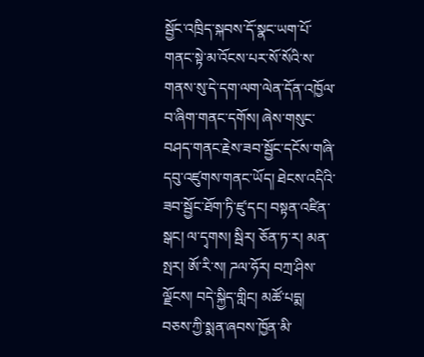སྦྱོང་འཁྲིད་སྐབས་དོ་སྣང་ཡག་པོ་གནང་སྟེ་མ་འོངས་པར་སོ་སོའི་ས་གནས་སུ་དེ་དག་ལག་ལེན་དོན་འཁྱོལ་བ་ཞིག་གནང་དགོས། ཞེས་གསུང་བཤད་གནང་རྗེས་ཟབ་སྦྱོང་དངོས་གཞི་དབུ་འཛུགས་གནང་ཡོད། ཐེངས་འདིའི་ཟབ་སྦྱོང་ཐོག་ཏི་ཛུ་དང། བསྟན་འཛིན་སྒང། ལ་དྭགས། སྦིར། ཅོན་ཏ་ར། མན་སྤར། ཨོ་རི་ས། ཌལ་ཧོར། བཀྲ་ཤིས་ལྗོངས། བདེ་སྐྱིད་གླིང། མཚོ་པདྨ། བཅས་ཀྱི་སྨན་ཞབས་ཁྱོན་མི་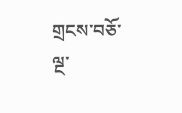གྲངས་བཅོ་ལྔ་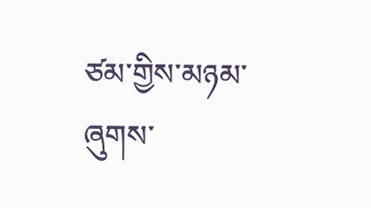ཙམ་གྱིས་མཉམ་ཞུགས་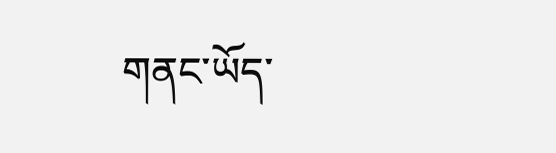གནང་ཡོད་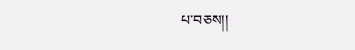པ་བཅས།།